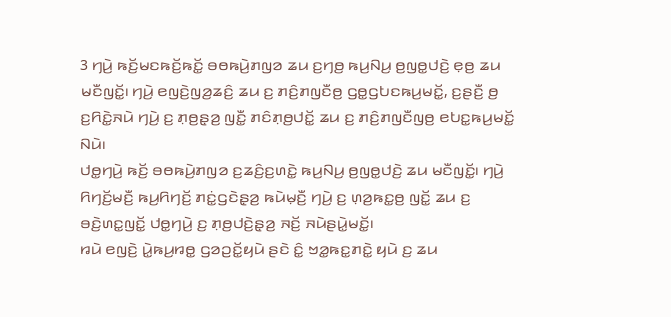3 ꤚꤣꤧ꤬ ꤒꤢꤩ꤬ꤗꤢꤒꤢꤩ꤬ꤒꤢꤩ꤭ ꤋꤥꤒꤣꤧ꤬ꤊꤜꤤ ꤘꤣ ꤢ꤬ꤚꤥ꤬ ꤒꤣ꤬ꤡꤣ꤬ ꤥ꤬ꤜꤥ꤭ꤓꤢꤧ꤬ ꤕ꤫ꤥ꤬ ꤘꤣ ꤗꤢꤪꤜꤢꤩ꤭꤯ ꤚꤣꤧ꤬ ꤕꤜꤢꤧ꤬ꤜꤤ꤬ꤘꤢꤨ꤬ ꤘꤣ ꤢ꤬ ꤊꤢꤨ꤬ꤊꤜꤢꤪꤥ꤬ ꤞꤥ꤭ꤞꤝꤢꤒꤣ꤬ꤗꤢꤩ꤭, ꤢ꤬ꤔꤢꤪ꤬ ꤥ꤬ ꤢ꤬ꤖꤢꤧ꤭ꤏꤣꤧ ꤚꤣꤧ꤬ ꤢ꤬ ꤊ꤫ꤥ꤬ꤔ꤫ꤤ꤬ ꤜꤢꤪ꤭ ꤊꤢꤨꤊ꤫ꤥ꤬ꤓꤢꤩ꤭ ꤘꤣ ꤢ꤬ ꤊꤢꤨ꤬ꤊꤜꤢꤪꤜꤥ꤬ ꤕꤝꤢ꤭ꤒꤣ꤬ꤗꤢꤩ꤭ ꤡꤣꤧ꤯
ꤓꤥ꤭ꤚꤣꤧ꤬ ꤒꤢꤩ꤬ ꤋꤥꤒꤣꤧ꤬ꤊꤜꤤ ꤢ꤬ꤘꤢꤨ꤬ꤢ꤬ꤛꤢꤧ꤭ ꤒꤣ꤬ꤡꤣ꤬ ꤥ꤬ꤜꤥ꤭ꤓꤢꤧ꤬ ꤘꤣ ꤗꤢꤪꤜꤢꤩ꤭꤯ ꤚꤣꤧ꤬ ꤖꤚꤢꤩ꤬ꤗꤢꤪ꤬ ꤒꤣ꤬ꤖꤚꤢꤩ꤬ ꤊꤢꤦ꤭ꤞꤢꤧꤔ꤫ꤤ꤬ ꤒꤣꤧꤗ꤫ꤢꤪ꤬ ꤚꤣꤧ꤬ ꤢ꤬ ꤛ꤫ꤤ꤬ꤒꤢ꤭ꤥ꤬ ꤜꤢꤩ꤭ ꤘꤣ ꤢ꤬ ꤋꤢꤧ꤬ꤛꤢ꤭ꤜꤢꤩ꤭ ꤓꤥ꤭ꤚꤣꤧ꤬ ꤢ꤬ ꤊ꤫ꤥ꤬ꤓꤢꤧ꤬ꤔ꤫ꤤ꤬ ꤏꤢꤩ꤬ ꤏꤣꤧꤔꤣꤧ꤭ꤗꤢꤩ꤭꤯
ꤙꤣꤧ ꤕꤜꤢꤧ꤬ ꤣꤧ꤭ꤒꤣ꤬ꤙꤥ꤭ ꤞꤤꤑꤢꤩ꤭ꤟꤣꤧ ꤔꤢꤧ ꤢꤨ꤭ ꤠꤤ꤭ꤒꤢ꤭ꤊꤢꤧ꤭ ꤟꤣꤧ ꤢ꤬ ꤘꤣ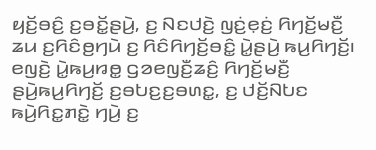ꤟꤢꤩ꤬ꤋꤢꤨ꤬ ꤢ꤬ꤋꤢꤩ꤭ꤔꤣꤧ꤬, ꤢ꤬ ꤡꤢꤓꤢꤧ꤬ ꤜꤢꤦ꤬ꤕ꤫ꤢꤦ꤬ ꤖꤚꤢꤩ꤬ꤗꤢꤪ꤬ ꤘꤣ ꤢ꤬ꤖꤢꤨꤥ꤬ꤚꤣꤧ ꤢ꤬ ꤖꤢꤨꤖꤚꤢꤩ꤬ꤋꤢꤨ꤭ ꤣꤧ꤭ꤔꤣꤧ꤬ ꤒꤣ꤬ꤖꤚꤢꤩ꤬꤯
ꤕꤜꤢꤧ꤬ ꤣꤧ꤭ꤒꤣ꤬ꤙꤥ꤭ ꤞꤤꤕꤜꤢꤪ꤬ꤘꤢꤨ꤬ ꤖꤚꤢꤩ꤬ꤗꤢꤪ꤬ ꤔꤣꤧ꤬ꤒꤣ꤬ꤖꤚꤢꤩ꤬ ꤢ꤬ꤋꤝꤢ꤬ꤢ꤬ꤋꤛꤢ꤭, ꤢ꤬ ꤓꤢꤩ꤬ꤡꤝꤢ ꤒꤣꤧ꤬ꤖꤢ꤭ꤊꤢꤧ꤭ ꤚꤣꤧ꤬ ꤢ꤬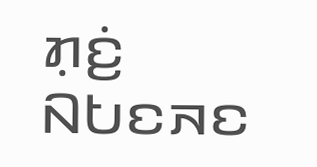ꤊ꤫ꤢꤦ꤬ ꤡꤝꤢꤏꤢ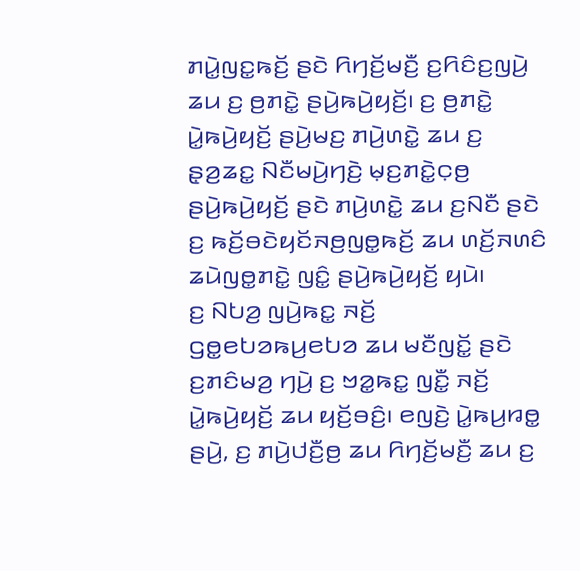ꤊꤣꤧ꤭ꤜꤢ꤭ꤒꤢꤩ꤬ ꤔꤢꤧ ꤖꤚꤢꤩ꤬ꤗꤢꤪ꤬ ꤢ꤬ꤖꤢꤨꤢ꤬ꤜꤣꤧ꤬ ꤘꤣ ꤢ꤬ ꤥ꤬ꤊꤢꤧ꤭ ꤔꤣꤧ꤬ꤒꤣꤧ꤬ꤟꤢꤩ꤬꤯ ꤢ꤬ ꤥ꤬ꤊꤢꤧ꤭ ꤣꤧ꤭ꤒꤣꤧ꤬ꤟꤢꤩ꤬ ꤔꤣꤧ꤬ꤗꤢ꤬ ꤊꤣꤧ꤬ꤛꤢꤧ꤭ ꤘꤣ ꤢ꤬ ꤔ꤫ꤤ꤬ꤘꤢ꤭ ꤡꤢꤪꤗꤣꤧ꤬ꤚꤢꤧ꤬ ꤗ꤫ꤢ꤬ꤊꤢꤧ꤭ꤍ꤫ꤥ꤬ ꤔꤣꤧ꤬ꤒꤣꤧ꤬ꤟꤢꤩ꤬ ꤔꤢꤧ ꤊꤣꤧ꤬ꤛꤢꤧ꤭ ꤘꤣ ꤢ꤬ꤡꤢꤪ ꤔꤢꤧ ꤢ꤬ ꤒꤢꤩ꤬ꤋꤢꤧꤟꤢꤩꤏꤥ꤬ꤜꤥ꤭ꤒꤢꤩ꤬ ꤘꤣ ꤛꤢꤩ꤬ꤏꤛꤢꤨ ꤘꤣꤧꤜꤥ꤭ꤊꤢꤧ꤭ ꤜꤢꤨ꤭ ꤔꤣꤧ꤬ꤒꤣꤧ꤬ꤟꤢꤩ꤬ ꤟꤣꤧ꤯
ꤢ꤬ ꤡꤝꤤ꤬ ꤜꤣꤧ꤬ꤒꤢ꤭ ꤏꤢꤩ꤬ ꤞꤥ꤭ꤕꤝꤤꤒꤣ꤬ꤕꤝꤤ ꤘꤣ ꤗꤢꤪꤜꤢꤩ꤭ ꤔꤢꤧ ꤢ꤬ꤊꤢꤨꤗꤤ꤬ ꤚꤣꤧ꤬ ꤢ꤬ ꤠꤤ꤭ꤒꤢ꤭ ꤜꤢꤪ꤭ ꤏꤢꤩ꤬ ꤣꤧ꤭ꤒꤣꤧ꤬ꤟꤢꤩ꤬ ꤘꤣ ꤟꤢꤩ꤬ꤋꤢꤨ꤬꤯ ꤕꤜꤢꤧ꤬ ꤣꤧ꤭ꤒꤣ꤬ꤙꤥ꤭ ꤔꤣꤧ꤬, ꤢ꤬ ꤊꤣꤧ꤬ꤓꤢꤪ꤬ꤥ꤬ ꤘꤣ ꤖꤚꤢꤩ꤬ꤗꤢꤪ꤬ ꤘꤣ ꤢ꤬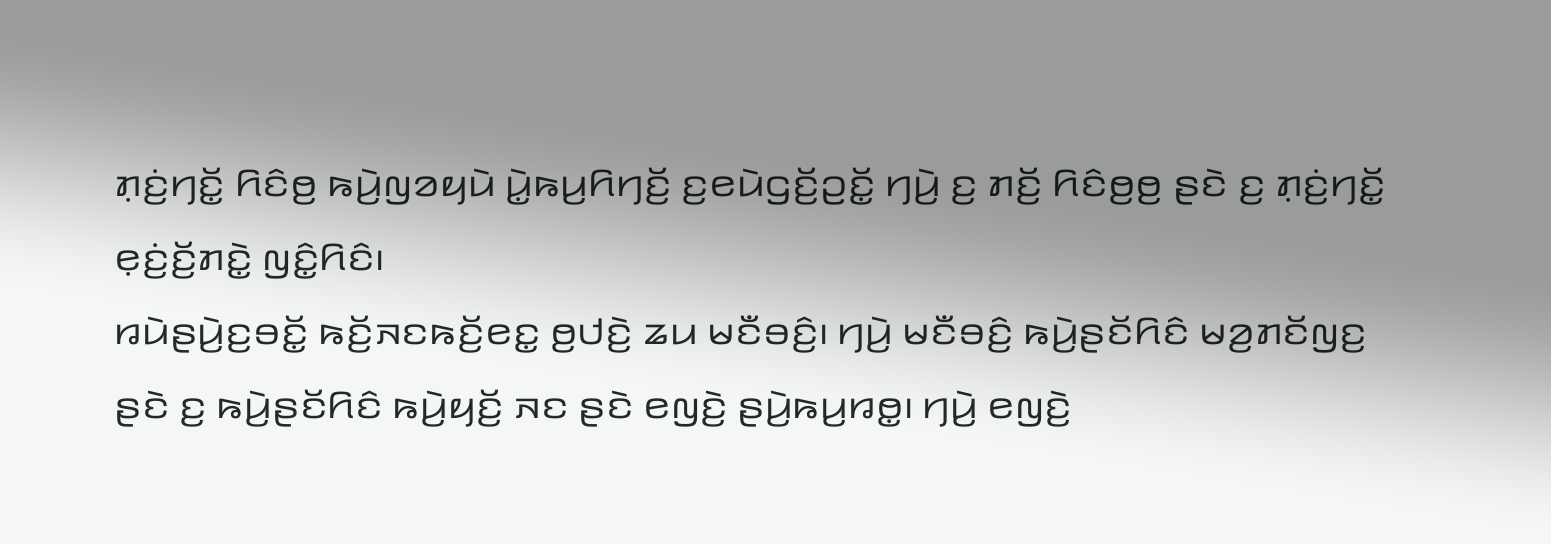ꤊ꤫ꤢꤦ꤬ꤚꤢꤩ꤭ ꤖꤢꤨꤥ꤬ ꤒꤣꤧ꤬ꤜꤤꤟꤣꤧ ꤣꤧ꤭ꤒꤣ꤬ꤖꤚꤢꤩ꤬ ꤢ꤬ꤕꤣꤧꤞꤢꤩ꤬ꤑꤢꤩ꤭ ꤚꤣꤧ꤬ ꤢ꤬ ꤊꤢꤩ꤬ ꤖꤢꤨꤥ꤬ꤥ꤬ ꤔꤢꤧ ꤢ꤬ ꤊ꤫ꤢꤦ꤬ꤚꤢꤩ꤭ ꤕ꤫ꤢꤦ꤬ꤢꤩ꤬ꤊꤢꤧ꤭ ꤜꤢꤨ꤭ꤖꤢꤨ꤯
ꤙꤣꤧꤔꤣꤧ꤬ꤢ꤬ꤋꤢꤩ꤭ ꤒꤢꤩ꤬ꤏꤢꤒꤢꤩ꤬ꤕꤢ꤭ ꤥ꤬ꤓꤢꤧ꤬ ꤘꤣ ꤗꤢꤪꤋꤢꤨ꤬꤯ ꤚꤣꤧ꤬ ꤗꤢꤪꤋꤢꤨ꤬ ꤒꤣꤧ꤬ꤔꤢꤩꤖꤢꤨ ꤗꤤ꤬ꤊꤢꤩꤜꤢ꤬ ꤔꤢꤧ ꤢ꤬ ꤒꤣꤧ꤬ꤔꤢꤩꤖꤢꤨ ꤒꤣꤧ꤬ꤟꤢꤩ꤬ ꤏꤢ ꤔꤢꤧ ꤕꤜꤢꤧ꤬ ꤔꤣꤧ꤬ꤒꤣ꤬ꤙꤥ꤭꤯ ꤚꤣꤧ꤬ ꤕꤜꤢꤧ꤬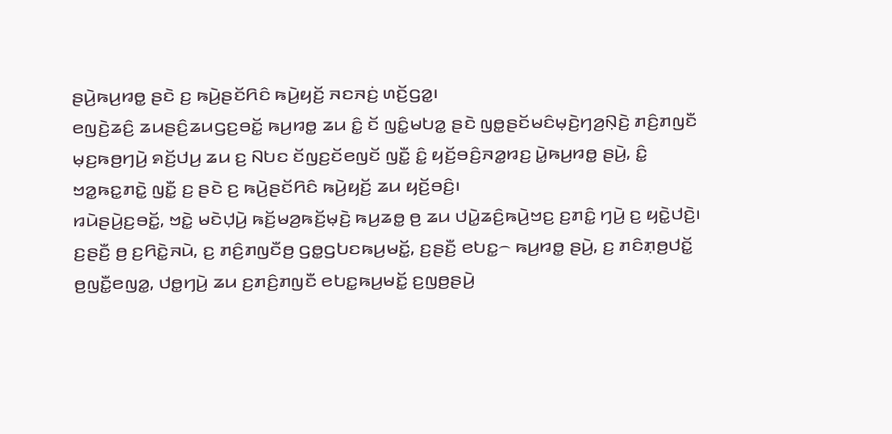ꤔꤣꤧ꤬ꤒꤣ꤬ꤙꤥ꤭ ꤔꤢꤧ ꤢ꤬ ꤒꤣꤧ꤬ꤔꤢꤩꤖꤢꤨ ꤒꤣꤧ꤬ꤟꤢꤩ꤬ ꤏꤢꤏꤢꤦ꤬ ꤛꤢꤩ꤬ꤞꤤ꤭꤯
ꤕꤜꤢꤧ꤬ꤘꤢꤨ꤬ ꤘꤣꤔꤢꤨ꤬ꤘꤣꤞꤢ꤬ꤋꤢꤩ꤭ ꤒꤣ꤬ꤙꤥ꤭ ꤘꤣ ꤢꤨ꤭ ꤢꤩ ꤜꤢꤨ꤭ꤗꤝꤤ꤭ ꤔꤢꤧ ꤜꤥ꤭ꤔꤢꤩꤗꤢꤨꤗ꤫ꤢꤧ꤬ꤚꤤ꤬ꤡ꤫ꤢꤧ꤬ ꤊꤢꤨ꤬ꤊꤜꤢꤪ ꤗ꤫ꤢ꤬ꤒꤥ꤬ꤚꤣꤧ꤬ ꤎꤢꤩ꤬ꤓꤣ꤬ ꤘꤣ ꤢ꤬ ꤡꤝꤢ ꤢꤩꤜꤢ꤬ꤢꤩꤕꤜꤢꤩ ꤜꤢꤪ꤭ ꤢꤨ꤭ ꤟꤢꤩ꤬ꤋꤢꤨ꤬ꤏꤤ꤭ꤙꤢ꤬ ꤣꤧ꤭ꤒꤣ꤬ꤙꤥ꤭ ꤔꤣꤧ꤬, ꤢꤨ꤭ ꤠꤤ꤭ꤒꤢ꤭ꤊꤢꤧ꤭ ꤜꤢꤪ꤭ ꤢ꤬ ꤔꤢꤧ ꤢ꤬ ꤒꤣꤧ꤬ꤔꤢꤩꤖꤢꤨ ꤒꤣꤧ꤬ꤟꤢꤩ꤬ ꤘꤣ ꤟꤢꤩ꤬ꤋꤢꤨ꤬꤯
ꤙꤣꤧꤔꤣꤧ꤬ꤢ꤬ꤋꤢꤩ꤭, ꤠꤢꤧ꤭ ꤗꤢꤧꤓ꤫ꤣꤧ꤬ ꤒꤢꤩ꤬ꤗꤤ꤬ꤒꤢꤩ꤬ꤗ꤫ꤢꤧ꤬ ꤒꤣ꤬ꤘꤥ꤭ ꤥ꤬ ꤘꤣ ꤓꤣꤧ꤭ꤘꤢꤨ꤬ꤒꤣꤧ꤬ꤠꤢ꤬ ꤢ꤬ꤊꤢꤨ꤭ ꤚꤣꤧ꤬ ꤢ꤬ ꤟꤢꤧ꤭ꤓꤢꤧ꤬꤯ ꤢ꤬ꤔꤢꤪ꤬ ꤥ꤬ ꤢ꤬ꤖꤢꤧ꤭ꤏꤣꤧ, ꤢ꤬ ꤊꤢꤨ꤬ꤊꤜꤢꤪꤥ꤬ ꤞꤥ꤭ꤞꤝꤢꤒꤣ꤬ꤗꤢꤩ꤭, ꤢ꤬ꤔꤢꤪ꤬ ꤕꤝꤢ꤭꤮ ꤒꤣ꤬ꤙꤥ꤭ ꤔꤣꤧ꤬, ꤢ꤬ ꤊꤢꤨꤊ꤫ꤥ꤬ꤓꤢꤩ꤭ ꤥ꤬ꤜꤢꤪ꤭ꤕꤜꤤ꤭, ꤓꤥ꤭ꤚꤣꤧ꤬ ꤘꤣ ꤢ꤬ꤊꤢꤨ꤬ꤊꤜꤢꤪ ꤕꤝꤢ꤭ꤒꤣ꤬ꤗꤢꤩ꤭ ꤢ꤬ꤜꤥ꤬ꤔꤣꤧ꤬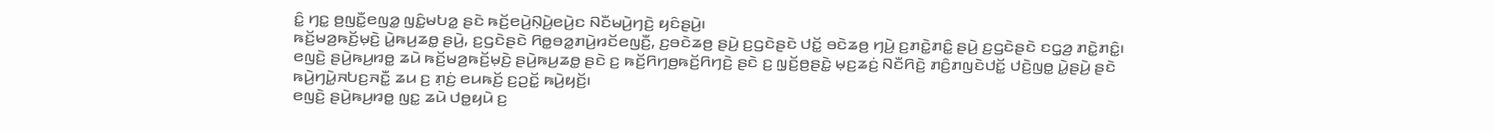ꤢꤨ꤭ ꤚꤢ꤭ ꤥ꤬ꤜꤢꤪ꤭ꤕꤜꤤ꤭ ꤜꤢꤨ꤭ꤗꤝꤤ꤭ ꤔꤢꤧ ꤒꤢꤩ꤬ꤕꤣꤧ꤬ꤡ꤫ꤣꤧ꤬ꤕꤣꤧ꤬ꤢ ꤡꤢꤪꤗꤣꤧ꤬ꤚꤢꤧ꤬ ꤟꤢꤨꤔꤣꤧ꤬꤯
ꤒꤢꤩ꤬ꤗꤤ꤬ꤒꤢꤩ꤬ꤗ꤫ꤢꤧ꤬ ꤣꤧ꤭ꤒꤣ꤬ꤘꤥ꤭ ꤔꤣꤧ꤬, ꤢ꤬ꤞꤢꤧꤔꤢꤧ ꤖꤥ꤭ꤋꤤ꤭ꤊꤣꤧ꤬ꤙꤢꤩꤕꤜꤢꤪ꤬, ꤢ꤬ꤋꤢꤧꤘꤥ꤬ ꤔꤣꤧ꤬ ꤢ꤬ꤞꤢꤧꤔꤢꤧ ꤓꤢꤩ꤭ ꤋꤢꤧꤘꤥ꤬ ꤚꤣꤧ꤬ ꤢ꤬ꤊꤢꤧ꤭ꤊꤢꤨ꤭ ꤔꤣꤧ꤬ ꤢ꤬ꤞꤢꤧꤔꤢꤧ ꤢꤞ꤫ꤤ꤬ ꤊꤢꤧ꤭ꤊꤢꤨ꤭꤯ ꤕꤜꤢꤧ꤬ ꤔꤣꤧ꤬ꤒꤣ꤬ꤙꤥ꤭ ꤘꤣꤧ ꤒꤢꤩ꤬ꤗꤤ꤬ꤒꤢꤩ꤬ꤗ꤫ꤢꤧ꤬ ꤔꤣꤧ꤬ꤒꤣ꤬ꤘꤥ꤭ ꤔꤢꤧ ꤢ꤬ ꤒꤢꤩ꤬ꤖꤚꤥ꤬ꤒꤢꤩ꤬ꤖꤚꤢꤧ꤬ ꤔꤢꤧ ꤢ꤬ ꤜ꤫ꤢꤩ꤬ꤥ꤬ꤔꤢꤧ꤭ ꤗ꤫ꤢ꤬ꤘꤢꤦ꤬ ꤡꤢꤪꤖꤢꤧ꤬ ꤊꤢꤨ꤬ꤊꤜꤢꤧꤓꤢꤩ꤭ ꤓꤢꤧ꤬ꤜꤥ꤭ ꤣꤧ꤭ꤔꤣꤧ꤬ ꤔꤢꤧ ꤒꤣꤧ꤬ꤚꤣꤧ꤭ꤏꤝꤢ꤬ꤏꤢꤪ꤭ ꤘꤣ ꤢ꤬ ꤊ꤫ꤢꤦ꤬ ꤕꤣꤒꤢꤩ꤬ ꤢ꤬ꤑꤢꤩ꤭ ꤒꤣꤧ꤬ꤟꤢꤩ꤬꤯
ꤕꤜꤢꤧ꤬ ꤔꤣꤧ꤬ꤒꤣ꤬ꤙꤥ꤭ ꤜꤢ꤭ ꤘꤣꤧ ꤓꤥ꤭ꤟꤣꤧ ꤢ꤬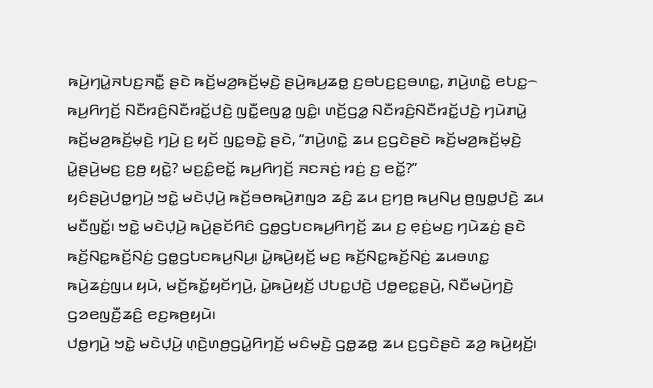ꤒꤣꤧ꤬ꤚꤣꤧ꤭ꤏꤝꤢ꤬ꤏꤢꤪ꤭ ꤔꤢꤧ ꤒꤢꤩ꤬ꤗꤤ꤬ꤒꤢꤩ꤬ꤗ꤫ꤢꤧ꤬ ꤔꤣꤧ꤬ꤒꤣ꤬ꤘꤥ꤭ ꤢ꤬ꤋꤝꤢ꤬ꤢ꤬ꤋꤛꤢ꤭, ꤊꤣꤧ꤬ꤛꤢꤧ꤭ ꤕꤝꤢ꤭꤮ ꤒꤣ꤬ꤖꤚꤢꤩ꤬ ꤡꤢꤪꤙꤢꤨ꤬ꤡꤢꤪꤙꤢꤩ꤭ꤓꤢꤧ꤬ ꤜꤢꤪ꤭ꤕꤜꤤ꤭ ꤜꤢꤨ꤭꤯ ꤛꤢꤩ꤬ꤞꤤ꤭ ꤡꤢꤪꤙꤢꤨ꤬ꤡꤢꤪꤙꤢꤩ꤭ꤓꤢꤧ꤬ ꤚꤣꤧꤊꤣꤧ꤭ ꤒꤢꤩ꤬ꤗꤤ꤬ꤒꤢꤩ꤬ꤗ꤫ꤢꤧ꤬ ꤚꤣꤧ꤬ ꤢ꤬ ꤟꤢꤩ ꤜꤢ꤭ꤋꤢꤧ꤭ ꤔꤢꤧ, “ꤊꤣꤧ꤬ꤛꤢꤧ꤭ ꤘꤣ ꤢ꤬ꤞꤢꤧꤔꤢꤧ ꤒꤢꤩ꤬ꤗꤤ꤬ꤒꤢꤩ꤬ꤗ꤫ꤢꤧ꤬ ꤣꤧ꤭ꤔꤣꤧ꤬ꤗꤢ꤬ ꤢ꤬ꤥ꤬ ꤟꤢꤧ꤭? ꤗꤢ꤬ꤢꤨ꤭ꤕꤢꤩ꤭ ꤒꤣ꤬ꤖꤚꤢꤩ꤬ ꤏꤢꤏꤢꤦ꤬ ꤙꤢꤦ꤬ ꤢ꤬ ꤕꤢꤩ꤭?”
ꤟꤢꤨꤔꤣꤧ꤬ꤓꤥ꤭ꤚꤣꤧ꤬ ꤠꤢꤧ꤭ ꤗꤢꤧꤓ꤫ꤣꤧ꤬ ꤒꤢꤩ꤬ꤋꤥꤒꤣꤧ꤬ꤊꤜꤤ ꤘꤢꤨ꤬ ꤘꤣ ꤢ꤬ꤚꤥ꤬ ꤒꤣ꤬ꤡꤣ꤬ ꤥ꤬ꤜꤥ꤭ꤓꤢꤧ꤬ ꤘꤣ ꤗꤢꤪꤜꤢꤩ꤭꤯ ꤠꤢꤧ꤭ ꤗꤢꤧꤓ꤫ꤣꤧ꤬ ꤒꤣꤧ꤬ꤔꤢꤩꤖꤢꤨ ꤞꤥ꤭ꤞꤝꤢꤒꤣ꤬ꤖꤚꤢꤩ꤬ ꤘꤣ ꤢ꤬ ꤕ꤫ꤢꤦ꤬ꤗꤢ꤬ ꤚꤣꤧꤘꤢꤦ꤬ ꤔꤢꤧ ꤒꤢꤩ꤬ꤡꤢ꤭ꤒꤢꤩ꤬ꤡꤢꤦ꤬ ꤞꤥ꤭ꤞꤝꤢꤒꤣ꤬ꤡꤣ꤬꤯ ꤣꤧ꤭ꤒꤣꤧ꤬ꤟꤢꤩ꤬ ꤗꤢ꤬ ꤒꤢꤩ꤬ꤡꤢ꤭ꤒꤢꤩ꤬ꤡꤢꤦ꤬ ꤘꤣꤋꤛꤢ꤭ ꤒꤣꤧ꤬ꤘꤢꤦ꤬ꤜꤣ ꤟꤣꤧ, ꤗꤢꤩ꤬ꤒꤢꤩ꤭ꤟꤢꤩꤚꤣꤧ꤬, ꤣꤧ꤭ꤒꤣꤧ꤬ꤟꤢꤩ꤬ ꤓꤝꤢ꤭ꤓꤢꤧ꤬ ꤓꤥ꤭ꤕꤢ꤭ꤔꤣꤧ꤬, ꤡꤢꤪꤗꤣꤧ꤬ꤚꤢꤧ꤬ ꤞꤤꤕꤜꤢꤪ꤬ꤘꤢꤨ꤬ ꤕꤢ꤬ꤒꤥ꤬ꤟꤣꤧ꤯
ꤓꤥ꤭ꤚꤣꤧ꤬ ꤠꤢꤧ꤭ ꤗꤢꤧꤓ꤫ꤣꤧ꤬ ꤛ꤫ꤢꤧ꤬ꤛꤥ꤬ꤞꤣꤧ꤭ꤖꤚꤢꤩ꤬ ꤗꤢꤨꤗ꤫ꤢꤧ꤬ ꤞꤥ꤭ꤘꤥ꤭ ꤘꤣ ꤢ꤬ꤞꤢꤧꤔꤢꤧ ꤘꤤ꤬ ꤒꤣꤧ꤬ꤟꤢꤩ꤬꤯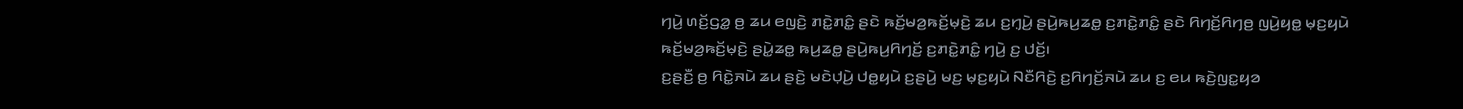ꤚꤣꤧ꤬ ꤛꤢꤩ꤬ꤞꤤ꤭ ꤥ꤬ ꤘꤣ ꤕꤜꤢꤧ꤬ ꤊꤢꤧ꤭ꤊꤢꤨ꤭ ꤔꤢꤧ ꤒꤢꤩ꤬ꤗꤤ꤬ꤒꤢꤩ꤬ꤗ꤫ꤢꤧ꤬ ꤘꤣ ꤢ꤬ꤚ꤫ꤣꤧ꤬ ꤔꤣꤧ꤬ꤒꤣ꤬ꤘꤥ꤭ ꤢ꤬ꤊꤢꤧ꤭ꤊꤢꤨ꤭ ꤔꤢꤧ ꤖꤚꤢꤩ꤬ꤖꤚꤥ꤬ ꤜꤣꤧ꤬ꤟꤥ꤭ ꤗ꤫ꤢ꤬ꤟꤣꤧ ꤒꤢꤩ꤬ꤗꤤ꤬ꤒꤢꤩ꤬ꤗ꤫ꤢꤧ꤬ ꤔꤣꤧ꤭ꤘꤥ꤭ ꤒꤣ꤬ꤘꤥ꤭ ꤔꤣꤧ꤬ꤒꤣ꤬ꤖꤚꤢꤩ꤬ ꤢ꤬ꤊꤢꤧ꤭ꤊꤢꤨ꤭ ꤚꤣꤧ꤬ ꤢ꤬ ꤓꤢꤩ꤬꤯
ꤢ꤬ꤔꤢꤪ꤬ ꤥ꤬ ꤖꤢꤧ꤭ꤏꤣꤧ ꤘꤣ ꤔꤢꤧ꤬ ꤗꤢꤧꤓ꤫ꤣꤧ꤬ ꤓꤥ꤭ꤟꤣꤧ ꤢ꤬ꤔꤣꤧ꤬ ꤗꤢ꤬ ꤗ꤫ꤢ꤬ꤟꤣꤧ ꤡꤢꤪꤖꤢꤧ꤬ ꤢ꤬ꤖꤚꤢꤩ꤬ꤏꤣꤧ ꤘꤣ ꤢ꤬ ꤕꤣ ꤒꤢꤧ꤬ꤜꤢ꤭ꤟꤤ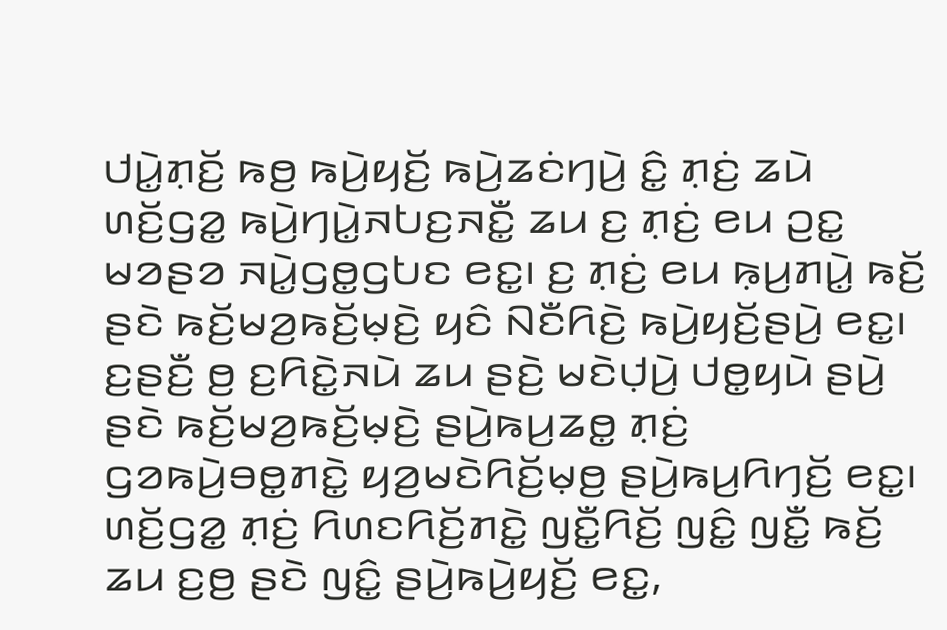ꤓꤣꤧ꤭ꤊ꤫ꤢꤩ꤬ ꤒꤥ꤬ ꤒꤣꤧ꤬ꤟꤢꤩ꤬ ꤒꤣꤧ꤬ꤘꤢꤦꤚꤣꤧ꤬ ꤢꤨ꤭ ꤊ꤫ꤢꤦ꤬ ꤘꤣꤧ ꤛꤢꤩ꤬ꤞꤤ꤭ ꤒꤣꤧ꤬ꤚꤣꤧ꤭ꤏꤝꤢ꤬ꤏꤢꤪ꤭ ꤘꤣ ꤢ꤬ ꤊ꤫ꤢꤦ꤬ ꤕꤣ ꤑꤢ꤭ ꤗꤤꤔꤤ ꤏꤣꤧ꤭ꤞꤥ꤭ꤞꤝꤢ ꤕꤢ꤭꤯ ꤢ꤬ ꤊ꤫ꤢꤦ꤬ ꤕꤣ ꤒ꤫ꤣ꤬ꤊꤣꤧ꤭ ꤒꤢꤩ꤬ ꤔꤢꤧ ꤒꤢꤩ꤬ꤗꤤ꤬ꤒꤢꤩ꤬ꤗ꤫ꤢꤧ꤬ ꤟꤢꤨ ꤡꤢꤪꤖꤢꤧ꤬ ꤒꤣꤧ꤬ꤟꤢꤩ꤬ꤔꤣꤧ꤬ ꤕꤢ꤭꤯
ꤢ꤬ꤔꤢꤪ꤬ ꤥ꤬ ꤢ꤬ꤖꤢꤧ꤭ꤏꤣꤧ ꤘꤣ ꤔꤢꤧ꤬ ꤗꤢꤧꤓ꤫ꤣꤧ꤬ ꤓꤥ꤭ꤟꤣꤧ ꤔꤣꤧ꤬ ꤔꤢꤧ ꤒꤢꤩ꤬ꤗꤤ꤬ꤒꤢꤩ꤬ꤗ꤫ꤢꤧ꤬ ꤔꤣꤧ꤬ꤒꤣ꤬ꤘꤥ꤭ ꤊ꤫ꤢꤦ꤬ ꤞꤤꤒꤣꤧ꤬ꤋꤥ꤭ꤊꤢꤧ꤭ ꤟꤤ꤬ꤗꤢꤧꤖꤢꤩ꤬ꤗ꤫ꤥ꤬ ꤔꤣꤧ꤬ꤒꤣ꤬ꤖꤚꤢꤩ꤬ ꤕꤢ꤭꤯ ꤛꤢꤩ꤬ꤞꤤ꤭ ꤊ꤫ꤢꤦ꤬ ꤖꤛꤢꤖꤢꤩ꤬ꤊꤢꤧ꤭ ꤜꤢꤪ꤭ꤖꤢꤩ꤬ ꤜꤢꤨ꤭ ꤜꤢꤪ꤭ ꤒꤢꤩ꤬ ꤘꤣ ꤢ꤬ꤥ꤬ ꤔꤢꤧ ꤜꤢꤨ꤭ ꤔꤣꤧ꤬ꤒꤣꤧ꤬ꤟꤢꤩ꤬ ꤕꤢ꤭,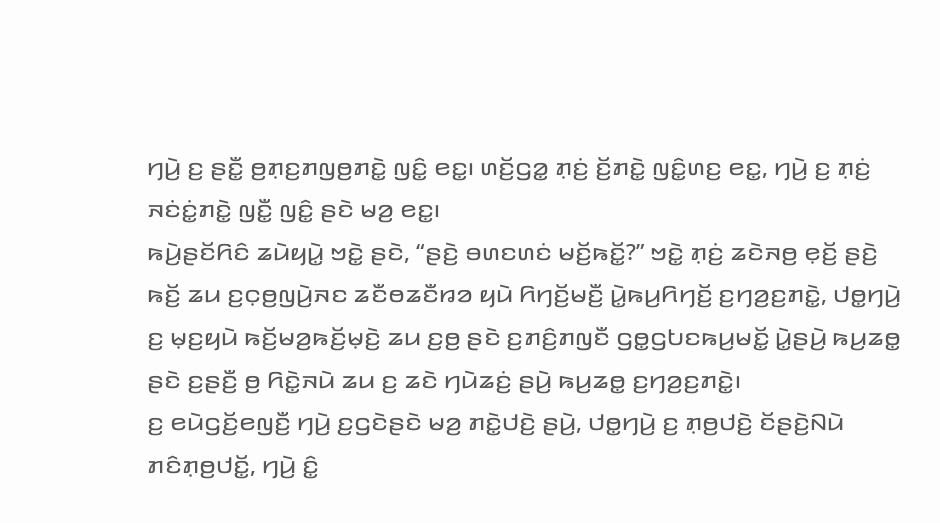ꤚꤣꤧ꤬ ꤢ꤬ ꤔꤢꤪ꤭ ꤥ꤬ꤊ꤫ꤢ꤬ꤊꤜꤥ꤬ꤊꤢꤧ꤭ ꤜꤢꤨ꤭ ꤕꤢ꤭꤯ ꤛꤢꤩ꤬ꤞꤤ꤭ ꤊ꤫ꤢꤦ꤬ ꤢꤩ꤬ꤊꤢꤧ꤭ ꤜꤢꤨ꤭ꤛꤢ꤬ ꤕꤢ꤭, ꤚꤣꤧ꤬ ꤢ꤬ ꤊ꤫ꤢꤦ꤬ ꤏꤢꤦꤢꤦ꤭ꤊꤢꤧ꤭ ꤜꤢꤪ꤭ ꤜꤢꤨ꤭ ꤔꤢꤧ ꤗꤤ꤬ ꤕꤢ꤭꤯
ꤒꤣꤧ꤬ꤔꤢꤩꤖꤢꤨ ꤘꤣꤧꤟꤣꤧ꤭ ꤠꤢꤧ꤭ ꤔꤢꤧ, “ꤔꤢꤧ꤬ ꤋꤛꤢꤛꤢꤦ ꤗꤢꤩ꤬ꤒꤢꤩ꤭?” ꤠꤢꤧ꤭ ꤊ꤫ꤢꤦ꤬ ꤘꤢꤧꤏꤥ꤬ ꤕ꤫ꤢꤩ꤬ ꤔꤢꤧ꤬ ꤒꤢꤩ꤬ ꤘꤣ ꤢ꤬ꤍ꤫ꤥ꤬ꤜꤣꤧ꤬ꤏꤢ ꤘꤢꤪꤥꤘꤢꤪꤙꤤ ꤟꤣꤧ ꤖꤚꤢꤩ꤬ꤗꤢꤪ꤬ ꤣꤧ꤭ꤒꤣ꤬ꤖꤚꤢꤩ꤬ ꤢ꤬ꤚꤤ꤬ꤢ꤬ꤊꤢꤧ꤭, ꤓꤥ꤭ꤚꤣꤧ꤬ ꤢ꤬ ꤗ꤫ꤢ꤬ꤟꤣꤧ ꤒꤢꤩ꤬ꤗꤤ꤬ꤒꤢꤩ꤬ꤗ꤫ꤢꤧ꤬ ꤘꤣ ꤢ꤬ꤥ꤬ ꤔꤢꤧ ꤢ꤬ꤊꤢꤨ꤬ꤊꤜꤢꤪ ꤞꤥ꤭ꤞꤝꤢꤒꤣ꤬ꤗꤢꤩ꤭ ꤣꤧ꤭ꤔꤣꤧ꤬ ꤒꤣ꤬ꤘꤥ꤭ ꤔꤢꤧ ꤢ꤬ꤔꤢꤪ꤬ ꤥ꤬ ꤖꤢꤧ꤭ꤏꤣꤧ ꤘꤣ ꤢ꤬ ꤘꤢꤧ ꤚꤣꤧꤘꤢꤦ꤬ ꤔꤣꤧ꤬ ꤒꤣ꤬ꤘꤥ꤭ ꤢ꤬ꤚꤤ꤬ꤢ꤬ꤊꤢꤧ꤭꤯
ꤢ꤬ ꤕꤣꤧꤞꤢꤩ꤬ꤕꤜꤢꤪ꤬ ꤚꤣꤧ꤬ ꤢ꤬ꤞꤢꤧꤔꤢꤧ ꤗꤤ꤬ ꤊꤢꤧ꤭ꤓꤢꤧ꤬ ꤔꤣꤧ꤬, ꤓꤥ꤭ꤚꤣꤧ꤬ ꤢ꤬ ꤊ꤫ꤥ꤬ꤓꤢꤧ꤬ ꤢꤩꤔꤢꤧ꤬ꤡꤣꤧ ꤊꤢꤨꤊ꤫ꤥ꤬ꤓꤢꤩ꤭, ꤚꤣꤧ꤬ ꤢꤨ꤭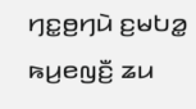ꤚꤢ꤭ꤥ꤬ꤚꤣꤧ ꤢ꤬ꤗꤝꤤ꤭ ꤒꤣ꤬ꤕꤜꤢꤪ꤬ ꤘꤣ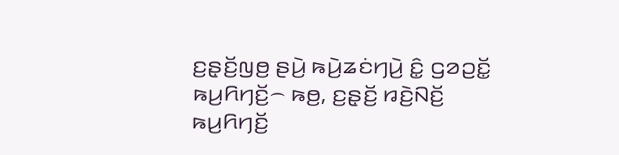ꤢ꤬ꤔ꤫ꤢꤩ꤬ꤜꤥ꤬ ꤔꤣꤧ꤬ ꤒꤣꤧ꤬ꤘꤢꤦꤚꤣꤧ꤬ ꤢꤨ꤭ ꤞꤤꤑꤢꤩ꤭ ꤒꤣ꤬ꤖꤚꤢꤩ꤬꤮ ꤒꤥ꤬, ꤢ꤬ꤔ꤫ꤢꤩ꤬ ꤙꤢꤧ꤬ꤡꤢꤩ꤬ ꤒꤣ꤬ꤖꤚꤢꤩ꤬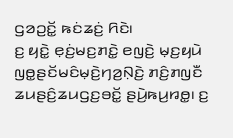ꤞꤤꤑꤢꤩ꤭ ꤒꤢꤦꤘꤢꤦ꤬ ꤖꤢꤧ꤯
ꤢ꤬ ꤟꤢꤧ꤭ ꤕ꤫ꤢꤦ꤬ꤗꤢ꤬ꤊꤢꤧ꤭ ꤕꤜꤢꤧ꤬ ꤗ꤫ꤢ꤬ꤟꤣꤧ ꤜꤥ꤭ꤔꤢꤩꤗꤢꤨꤗ꤫ꤢꤧ꤬ꤚꤤ꤬ꤡ꤫ꤢꤧ꤬ ꤊꤢꤨ꤬ꤊꤜꤢꤪ ꤘꤣꤔꤢꤨ꤬ꤘꤣꤞꤢ꤬ꤋꤢꤩ꤭ ꤔꤣꤧ꤬ꤒꤣ꤬ꤙꤥ꤭꤯ ꤢ꤬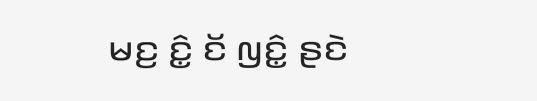ꤗꤢ꤬ ꤢꤨ꤭ ꤢꤩ ꤜꤢꤨ꤭ ꤔꤢꤧ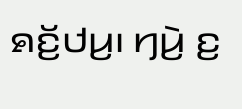ꤎꤢꤩ꤬ꤓꤣ꤬꤯ ꤚꤣꤧ꤬ ꤢ꤬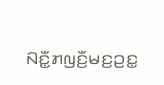ꤡꤢꤪ꤭ꤊꤜꤢꤪ꤬ꤗꤢ꤬ꤑꤢ꤭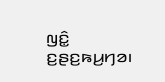ꤜꤢꤨ꤭ ꤢ꤬ꤔꤢ꤬ꤒꤣ꤬ꤚꤤ꤯